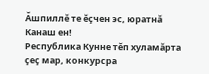Ăшпиллĕ те ĕçчен эс, юратнă Канаш ен!
Республика Кунне тĕп хуламăрта çеç мар, конкурсра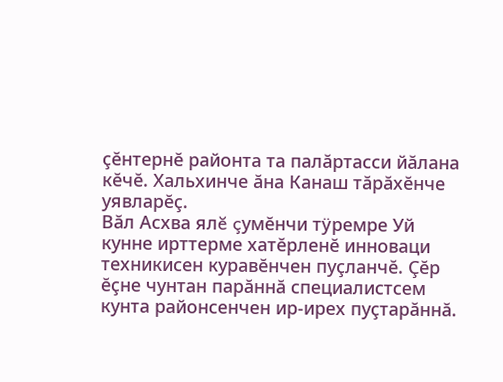çĕнтернĕ районта та палăртасси йăлана кĕчĕ. Хальхинче ăна Канаш тăрăхĕнче уявларĕç.
Вăл Асхва ялĕ çумĕнчи тÿремре Уй кунне ирттерме хатĕрленĕ инноваци техникисен куравĕнчен пуçланчĕ. Çĕр ĕçне чунтан парăннă специалистсем кунта районсенчен ир-ирех пуçтарăннă.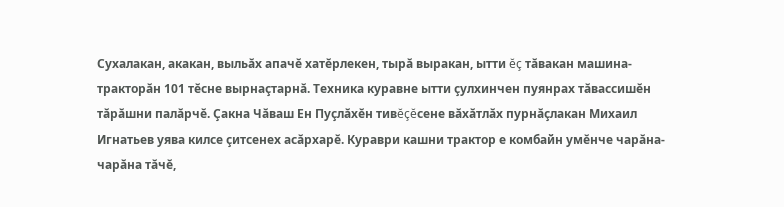Сухалакан, акакан, выльăх апачĕ хатĕрлекен, тырă выракан, ытти ĕç тăвакан машина-тракторăн 101 тĕсне вырнаçтарнă. Техника куравне ытти çулхинчен пуянрах тăвассишĕн тăрăшни палăрчĕ. Çакна Чăваш Ен Пуçлăхĕн тивĕçĕсене вăхăтлăх пурнăçлакан Михаил Игнатьев уява килсе çитсенех асăрхарĕ. Кураври кашни трактор е комбайн умĕнче чарăна-чарăна тăчĕ,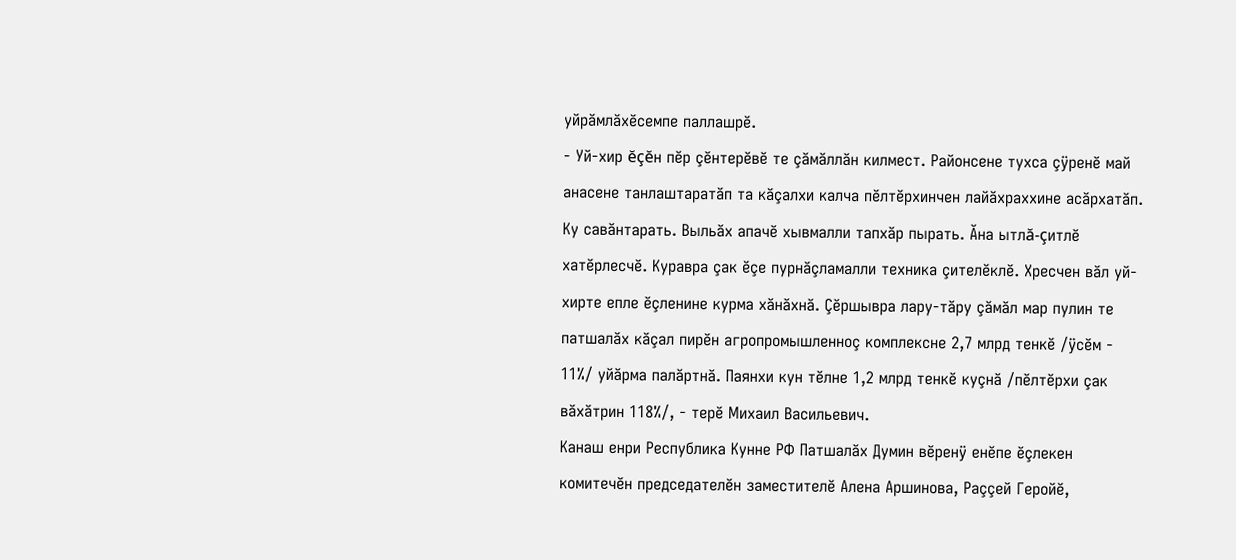уйрăмлăхĕсемпе паллашрĕ.
- Уй-хир ĕçĕн пĕр çĕнтерĕвĕ те çăмăллăн килмест. Районсене тухса çÿренĕ май анасене танлаштаратăп та кăçалхи калча пĕлтĕрхинчен лайăхраххине асăрхатăп. Ку савăнтарать. Выльăх апачĕ хывмалли тапхăр пырать. Ăна ытлă-çитлĕ хатĕрлесчĕ. Куравра çак ĕçе пурнăçламалли техника çителĕклĕ. Хресчен вăл уй-хирте епле ĕçленине курма хăнăхнă. Çĕршывра лару-тăру çăмăл мар пулин те патшалăх кăçал пирĕн агропромышленноç комплексне 2,7 млрд тенкĕ /ÿсĕм - 11%/ уйăрма палăртнă. Паянхи кун тĕлне 1,2 млрд тенкĕ куçнă /пĕлтĕрхи çак вăхăтрин 118%/, - терĕ Михаил Васильевич.
Канаш енри Республика Кунне РФ Патшалăх Думин вĕренÿ енĕпе ĕçлекен комитечĕн председателĕн заместителĕ Алена Аршинова, Раççей Геройĕ,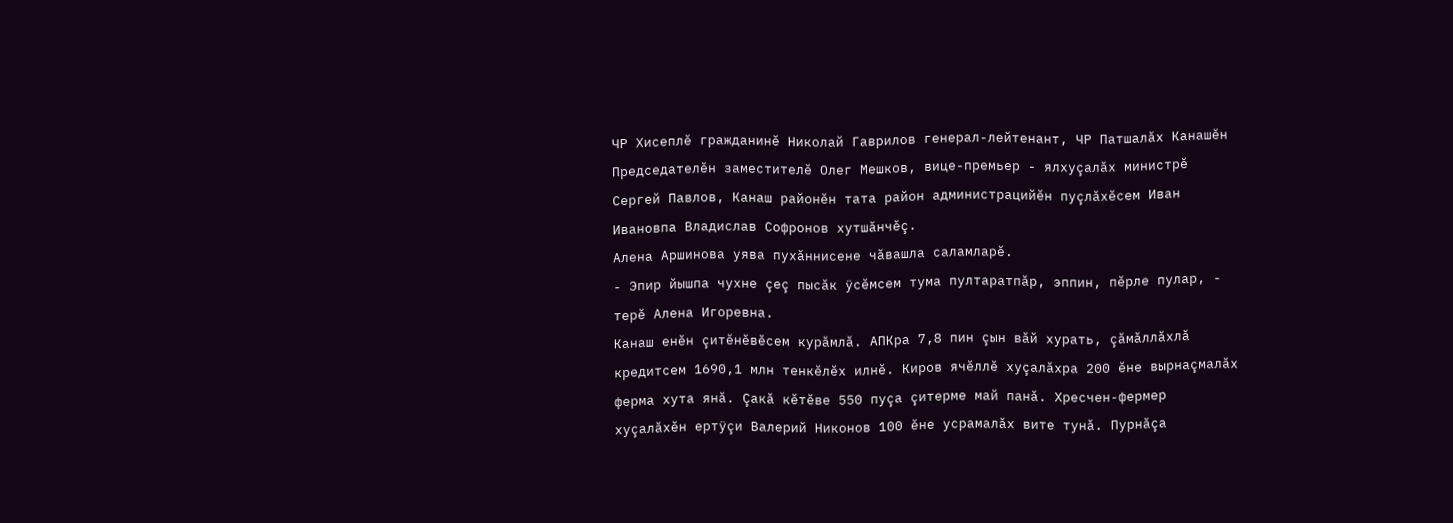ЧР Хисеплĕ гражданинĕ Николай Гаврилов генерал-лейтенант, ЧР Патшалăх Канашĕн Председателĕн заместителĕ Олег Мешков, вице-премьер - ялхуçалăх министрĕ Сергей Павлов, Канаш районĕн тата район администрацийĕн пуçлăхĕсем Иван Ивановпа Владислав Софронов хутшăнчĕç.
Алена Аршинова уява пухăннисене чăвашла саламларĕ.
- Эпир йышпа чухне çеç пысăк ÿсĕмсем тума пултаратпăр, эппин, пĕрле пулар, - терĕ Алена Игоревна.
Канаш енĕн çитĕнĕвĕсем курăмлă. АПКра 7,8 пин çын вăй хурать, çăмăллăхлă кредитсем 1690,1 млн тенкĕлĕх илнĕ. Киров ячĕллĕ хуçалăхра 200 ĕне вырнаçмалăх ферма хута янă. Çакă кĕтĕве 550 пуçа çитерме май панă. Хресчен-фермер хуçалăхĕн ертÿçи Валерий Никонов 100 ĕне усрамалăх вите тунă. Пурнăçа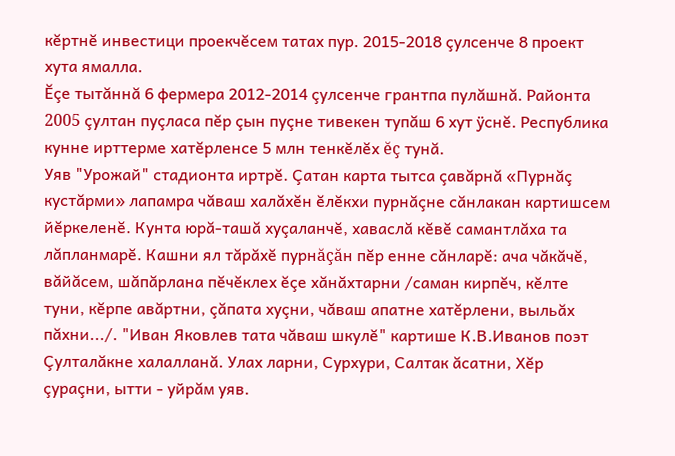кĕртнĕ инвестици проекчĕсем татах пур. 2015-2018 çулсенче 8 проект хута ямалла.
Ĕçе тытăннă 6 фермера 2012-2014 çулсенче грантпа пулăшнă. Районта 2005 çултан пуçласа пĕр çын пуçне тивекен тупăш 6 хут ÿснĕ. Республика кунне ирттерме хатĕрленсе 5 млн тенкĕлĕх ĕç тунă.
Уяв "Урожай" стадионта иртрĕ. Çатан карта тытса çавăрнă «Пурнăç кустăрми» лапамра чăваш халăхĕн ĕлĕкхи пурнăçне сăнлакан картишсем йĕркеленĕ. Кунта юрă-ташă хуçаланчĕ, хаваслă кĕвĕ самантлăха та лăпланмарĕ. Кашни ял тăрăхĕ пурнăçăн пĕр енне сăнларĕ: ача чăкăчĕ, вăйăсем, шăпăрлана пĕчĕклех ĕçе хăнăхтарни /саман кирпĕч, кĕлте туни, кĕрпе авăртни, çăпата хуçни, чăваш апатне хатĕрлени, выльăх пăхни.../. "Иван Яковлев тата чăваш шкулĕ" картише К.В.Иванов поэт Çулталăкне халалланă. Улах ларни, Сурхури, Салтак ăсатни, Хĕр çураçни, ытти - уйрăм уяв.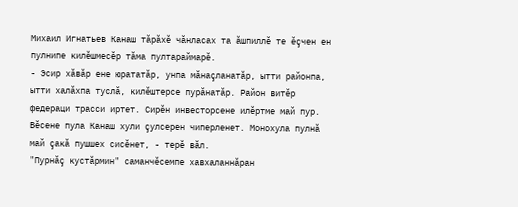Михаил Игнатьев Канаш тăрăхĕ чăнласах та ăшпиллĕ те ĕçчен ен пулнипе килĕшмесĕр тăма пултараймарĕ.
- Эсир хăвăр ене юрататăр, унпа мăнаçланатăр, ытти районпа, ытти халăхпа туслă, килĕштерсе пурăнатăр. Район витĕр федераци трасси иртет. Сирĕн инвесторсене илĕртме май пур. Вĕсене пула Канаш хули çулсерен чиперленет. Монохула пулнă май çакă пушшех сисĕнет, - терĕ вăл.
"Пурнăç кустăрмин" саманчĕсемпе хавхаланнăран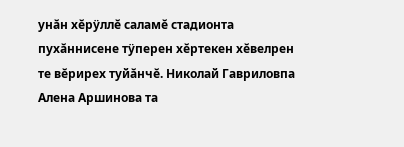унăн хĕрÿллĕ саламĕ стадионта пухăннисене тÿперен хĕртекен хĕвелрен те вĕрирех туйăнчĕ. Николай Гавриловпа Алена Аршинова та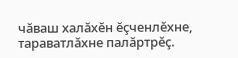чăваш халăхĕн ĕçченлĕхне, тараватлăхне палăртрĕç.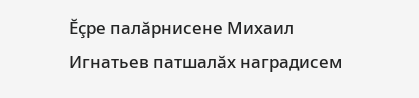Ĕçре палăрнисене Михаил Игнатьев патшалăх наградисем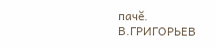пачĕ.
В.ГРИГОРЬЕВ